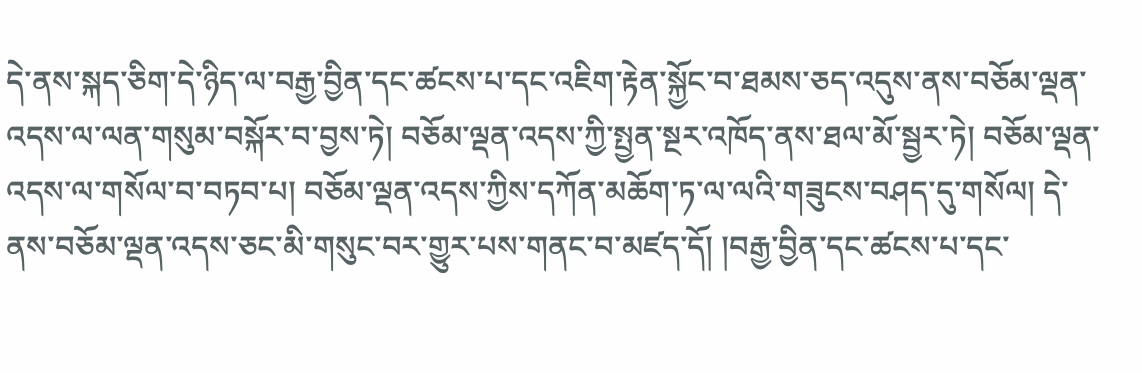དེ་ནས་སྐད་ཅིག་དེ་ཉིད་ལ་བརྒྱ་བྱིན་དང་ཚངས་པ་དང་འཇིག་རྟེན་སྐྱོང་བ་ཐམས་ཅད་འདུས་ནས་བཅོམ་ལྡན་འདས་ལ་ལན་གསུམ་བསྐོར་བ་བྱས་ཏེ། བཅོམ་ལྡན་འདས་ཀྱི་སྤྱན་སྔར་འཁོད་ནས་ཐལ་མོ་སྦྱར་ཏེ། བཅོམ་ལྡན་འདས་ལ་གསོལ་བ་བཏབ་པ། བཅོམ་ལྡན་འདས་ཀྱིས་དཀོན་མཆོག་ཏ་ལ་ལའི་གཟུངས་བཤད་དུ་གསོལ། དེ་ནས་བཅོམ་ལྡན་འདས་ཅང་མི་གསུང་བར་གྱུར་པས་གནང་བ་མཛད་དོ། །བརྒྱ་བྱིན་དང་ཚངས་པ་དང་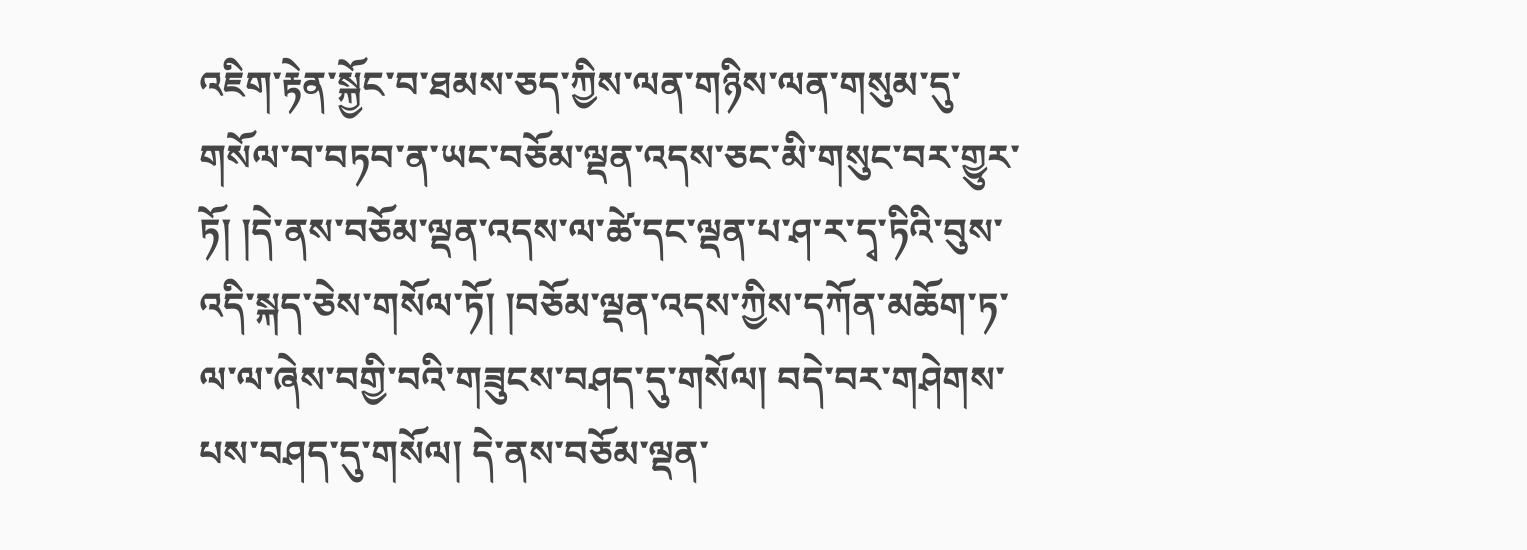འཇིག་རྟེན་སྐྱོང་བ་ཐམས་ཅད་ཀྱིས་ལན་གཉིས་ལན་གསུམ་དུ་གསོལ་བ་བཏབ་ན་ཡང་བཅོམ་ལྡན་འདས་ཅང་མི་གསུང་བར་གྱུར་ཏོ། །དེ་ནས་བཅོམ་ལྡན་འདས་ལ་ཚེ་དང་ལྡན་པ་ཤ་ར་དྭ་ཏིའི་བུས་འདི་སྐད་ཅེས་གསོལ་ཏོ། །བཅོམ་ལྡན་འདས་ཀྱིས་དཀོན་མཆོག་ཏ་ལ་ལ་ཞེས་བགྱི་བའི་གཟུངས་བཤད་དུ་གསོལ། བདེ་བར་གཤེགས་པས་བཤད་དུ་གསོལ། དེ་ནས་བཅོམ་ལྡན་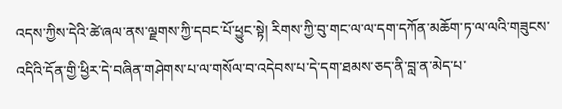འདས་ཀྱིས་དེའི་ཚེ་ཞལ་ནས་ལྗགས་ཀྱི་དབང་པོ་ཕྱུང་སྟེ། རིགས་ཀྱི་བུ་གང་ལ་ལ་དག་དཀོན་མཆོག་ཏ་ལ་ལའི་གཟུངས་འདིའི་དོན་གྱི་ཕྱིར་དེ་བཞིན་གཤེགས་པ་ལ་གསོལ་བ་འདེབས་པ་དེ་དག་ཐམས་ཅད་ནི་བླ་ན་མེད་པ་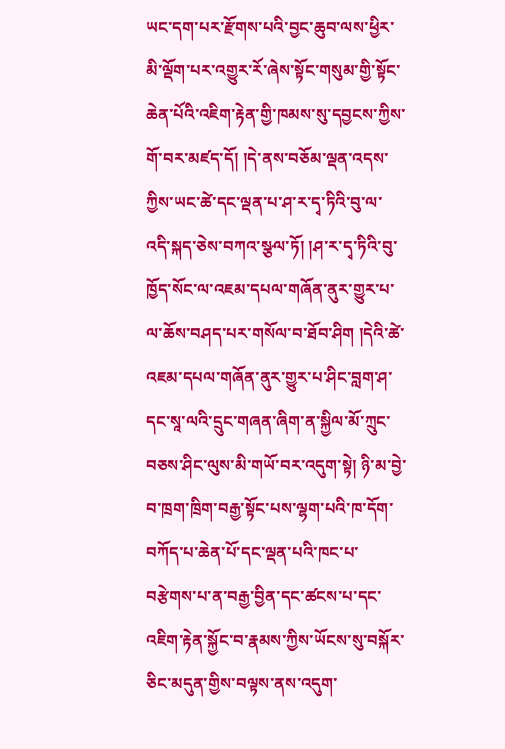ཡང་དག་པར་རྫོགས་པའི་བྱང་ཆུབ་ལས་ཕྱིར་མི་ལྡོག་པར་འགྱུར་རོ་ཞེས་སྟོང་གསུམ་གྱི་སྟོང་ཆེན་པོའི་འཇིག་རྟེན་གྱི་ཁམས་སུ་དབྱངས་ཀྱིས་གོ་བར་མཛད་དོ། །དེ་ནས་བཅོམ་ལྡན་འདས་ཀྱིས་ཡང་ཚེ་དང་ལྡན་པ་ཤ་ར་དྭ་ཏིའི་བུ་ལ་འདི་སྐད་ཅེས་བཀའ་སྩལ་ཏོ། །ཤ་ར་དྭ་ཏིའི་བུ་ཁྱོད་སོང་ལ་འཇམ་དཔལ་གཞོན་ནུར་གྱུར་པ་ལ་ཆོས་བཤད་པར་གསོལ་བ་ཐོབ་ཤིག །དེའི་ཚེ་འཇམ་དཔལ་གཞོན་ནུར་གྱུར་པ་ཤིང་བླག་ཤ་དང་སཱ་ལའི་དྲུང་གཞན་ཞིག་ན་སྐྱིལ་མོ་ཀྲུང་བཅས་ཤིང་ལུས་མི་གཡོ་བར་འདུག་སྟེ། ཉི་མ་བྱེ་བ་ཁྲག་ཁྲིག་བརྒྱ་སྟོང་པས་ལྷག་པའི་ཁ་དོག་བཀོད་པ་ཆེན་པོ་དང་ལྡན་པའི་ཁང་པ་བརྩེགས་པ་ན་བརྒྱ་བྱིན་དང་ཚངས་པ་དང་འཇིག་རྟེན་སྐྱོང་བ་རྣམས་ཀྱིས་ཡོངས་སུ་བསྐོར་ཅིང་མདུན་གྱིས་བལྟས་ནས་འདུག་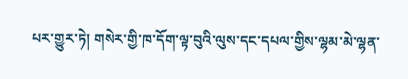པར་གྱུར་ཏེ། གསེར་གྱི་ཁ་དོག་ལྟ་བུའི་ལུས་དང་དཔལ་གྱིས་ལྷམ་མེ་ལྷན་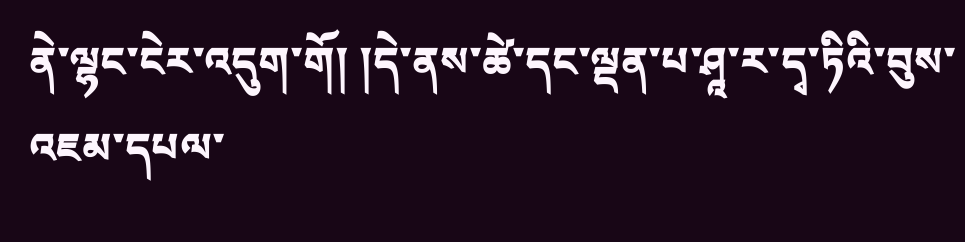ནེ་ལྷང་ངེར་འདུག་གོ། །དེ་ནས་ཚེ་དང་ལྡན་པ་ཤཱ་ར་དྭ་ཏིའི་བུས་འཇམ་དཔལ་